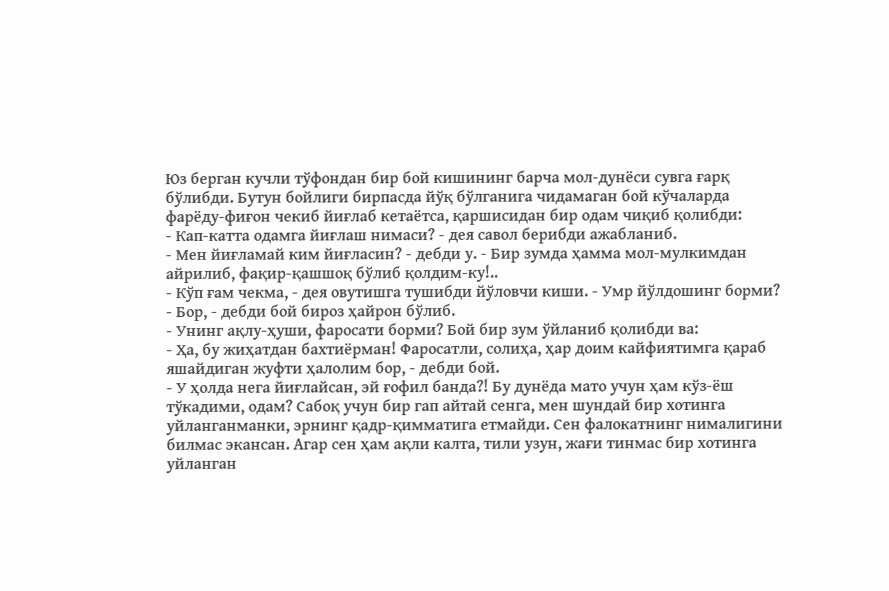Юз берган кучли тўфондан бир бой кишининг барча мол-дунёси сувга ғарқ бўлибди. Бутун бойлиги бирпасда йўқ бўлганига чидамаган бой кўчаларда фарёду-фиғон чекиб йиғлаб кетаётса, қаршисидан бир одам чиқиб қолибди:
- Кап-катта одамга йиғлаш нимаси? - дея савол берибди ажабланиб.
- Мен йиғламай ким йиғласин? - дебди у. - Бир зумда ҳамма мол-мулкимдан айрилиб, фақир-қашшоқ бўлиб қолдим-ку!..
- Кўп ғам чекма, - дея овутишга тушибди йўловчи киши. - Умр йўлдошинг борми?
- Бор, - дебди бой бироз ҳайрон бўлиб.
- Унинг ақлу-ҳуши, фаросати борми? Бой бир зум ўйланиб қолибди ва:
- Ҳа, бу жиҳатдан бахтиёрман! Фаросатли, солиҳа, ҳар доим кайфиятимга қараб яшайдиган жуфти ҳалолим бор, - дебди бой.
- У ҳолда нега йиғлайсан, эй ғофил банда?! Бу дунёда мато учун ҳам кўз-ёш тўкадими, одам? Сабоқ учун бир гап айтай сенга, мен шундай бир хотинга уйланганманки, эрнинг қадр-қимматига етмайди. Сен фалокатнинг нималигини билмас экансан. Агар сен ҳам ақли калта, тили узун, жағи тинмас бир хотинга уйланган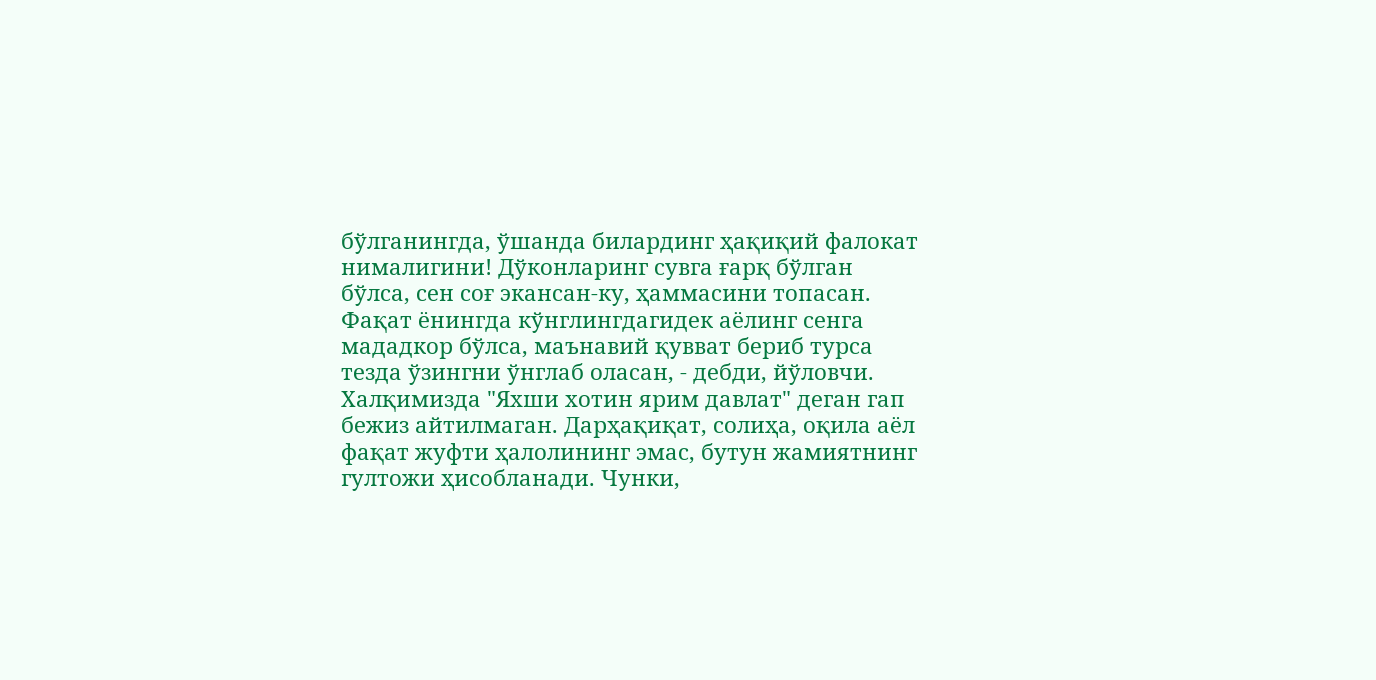бўлганингда, ўшанда билардинг ҳақиқий фалокат нималигини! Дўконларинг сувга ғарқ бўлган бўлса, сен соғ экансан-ку, ҳаммасини топасан. Фақат ёнингда кўнглингдагидек аёлинг сенга мададкор бўлса, маънавий қувват бериб турса тезда ўзингни ўнглаб оласан, - дебди, йўловчи.
Халқимизда "Яхши хотин ярим давлат" деган гап бежиз айтилмаган. Дарҳақиқат, солиҳа, оқила аёл фақат жуфти ҳалолининг эмас, бутун жамиятнинг гултожи ҳисобланади. Чунки,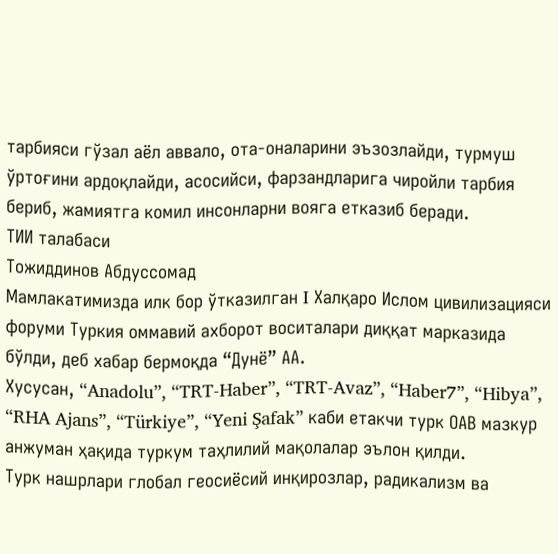тарбияси гўзал аёл аввало, ота-оналарини эъзозлайди, турмуш ўртоғини ардоқлайди, асосийси, фарзандларига чиройли тарбия бериб, жамиятга комил инсонларни вояга етказиб беради.
ТИИ талабаси
Тожиддинов Абдуссомад
Мамлакатимизда илк бор ўтказилган I Халқаро Ислом цивилизацияси форуми Туркия оммавий ахборот воситалари диққат марказида бўлди, деб хабар бермоқда “Дунё” АА.
Хусусан, “Anadolu”, “TRT-Haber”, “TRT-Avaz”, “Haber7”, “Hibya”, “RHA Ajans”, “Türkiye”, “Yeni Şafak” каби етакчи турк ОАВ мазкур анжуман ҳақида туркум таҳлилий мақолалар эълон қилди.
Турк нашрлари глобал геосиёсий инқирозлар, радикализм ва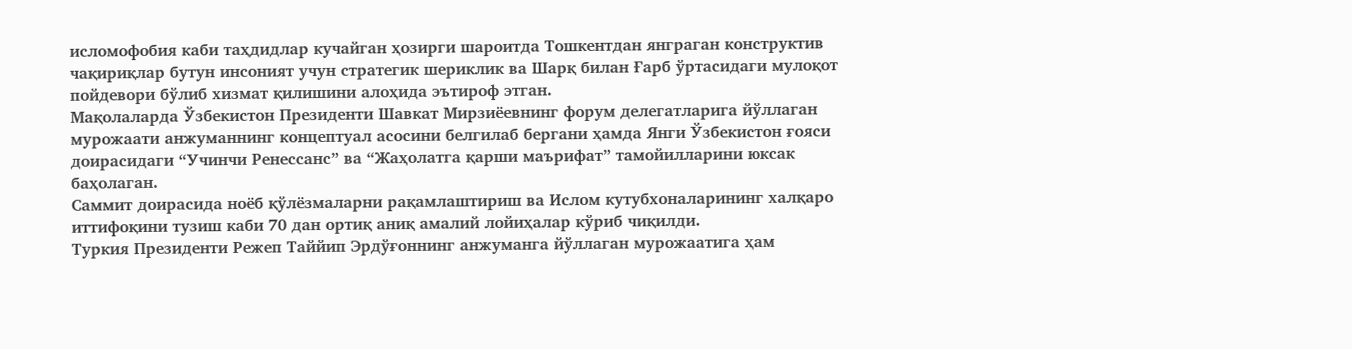исломофобия каби таҳдидлар кучайган ҳозирги шароитда Тошкентдан янграган конструктив чақириқлар бутун инсоният учун стратегик шериклик ва Шарқ билан Ғарб ўртасидаги мулоқот пойдевори бўлиб хизмат қилишини алоҳида эътироф этган.
Мақолаларда Ўзбекистон Президенти Шавкат Мирзиёевнинг форум делегатларига йўллаган мурожаати анжуманнинг концептуал асосини белгилаб бергани ҳамда Янги Ўзбекистон ғояси доирасидаги “Учинчи Ренессанс” ва “Жаҳолатга қарши маърифат” тамойилларини юксак баҳолаган.
Саммит доирасида ноёб қўлёзмаларни рақамлаштириш ва Ислом кутубхоналарининг халқаро иттифоқини тузиш каби 70 дан ортиқ аниқ амалий лойиҳалар кўриб чиқилди.
Туркия Президенти Режеп Таййип Эрдўғоннинг анжуманга йўллаган мурожаатига ҳам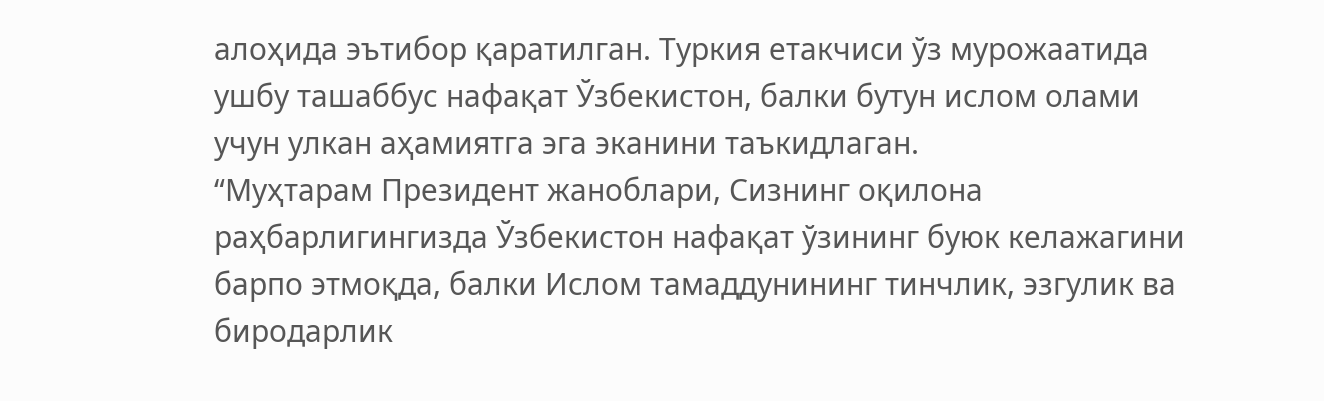алоҳида эътибор қаратилган. Туркия етакчиси ўз мурожаатида ушбу ташаббус нафақат Ўзбекистон, балки бутун ислом олами учун улкан аҳамиятга эга эканини таъкидлаган.
“Муҳтарам Президент жаноблари, Сизнинг оқилона раҳбарлигингизда Ўзбекистон нафақат ўзининг буюк келажагини барпо этмоқда, балки Ислом тамаддунининг тинчлик, эзгулик ва биродарлик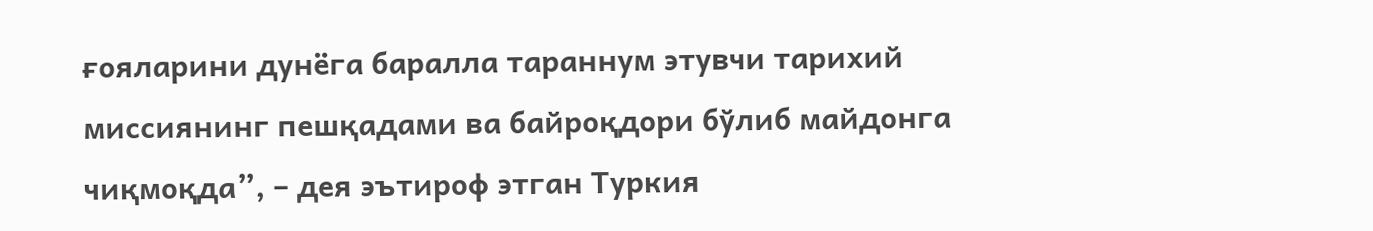ғояларини дунёга баралла тараннум этувчи тарихий миссиянинг пешқадами ва байроқдори бўлиб майдонга чиқмоқда”, – дея эътироф этган Туркия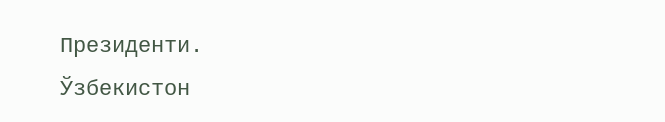Президенти.
Ўзбекистон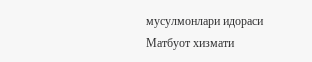мусулмонлари идораси Матбуот хизмати